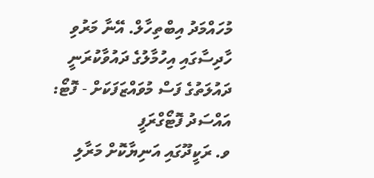މުހައްމަދު އިބްތިހާލް. އޭނާ މަރުވި ހާދިސާގައި އިހުމާލުގެ ދައުވާކުރަނީ ދައުލަތުގެ ފަސް މުވައްޒަފަކަށް - ފޮޓޯ: އައްސަދު ފޮޓޯގްރަފީ
ވ. ރަކީދޫގައި އަނިޔާކޮށް މަރާލި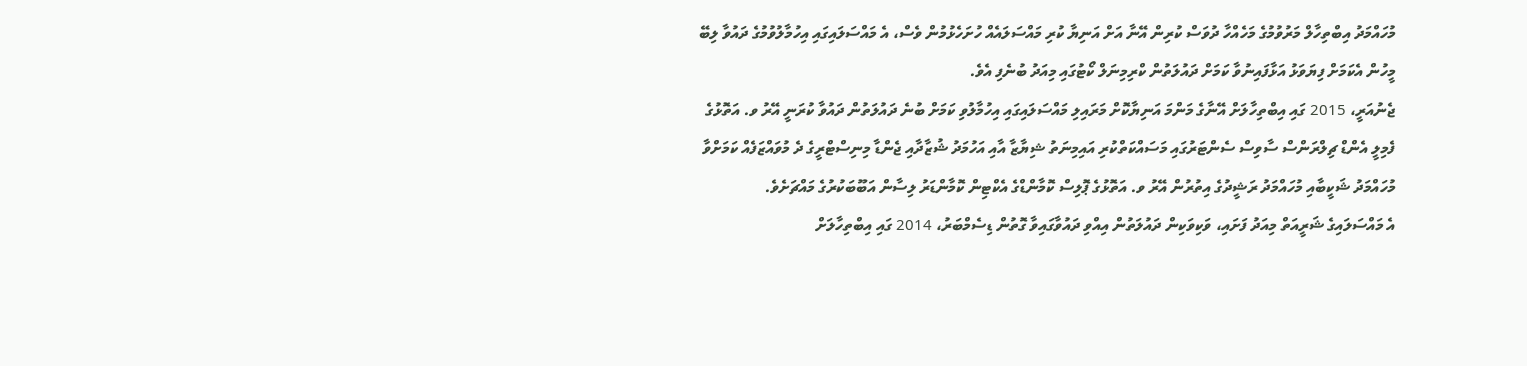މުހައްމަދު އިބްތިހާލް މަރުވުމުގެ މަހެއްހާ ދުވަސް ކުރިން އޭނާ އަށް އަނިޔާ ކުރި މައްސަލައެއް ހުށަހެޅުމުން ވެސް، އެ މައްސަލައިގައި އިހުމާލުވުމުގެ ދައުވާ ލިބޭ މީހުން އެކަމަށް ފިޔަވަޅު އަޅާފައިނުވާ ކަމަށް ދައުލަތުން ކްރިމިނަލް ކޯޓުގައި މިއަދު ބުނެފި އެވެ.
ޖެނުއަރީ، 2015 ގައި އިބްތިހާލަށް އޭނާގެ މަންމަ އަނިޔާކޮށް މަރައިލި މައްސަލައިގައި އިހުމާލުވި ކަމަށް ބުނެ ދައުލަތުން ދައުވާ ކުރަނީ އޭރު ވ. އަތޮޅުގެ ފެމިލީ އެންޑް ޗިލްރަންސް ސާވިސް ސެންޓަރުގައި މަސައްކަތްކުރި އައިމިނަތު ޝިޔާޒާ އާއި އަހުމަދު ޝުޒާދާއި ޖެންޑާ މިނިސްޓްރީގެ ދެ މުވައްޒަފެއް ކަމަށްވާ މުހައްމަދު ޝަކީބާއި މުހައްމަދު ރަޝީދުގެ އިތުރުން އޭރު ވ. އަތޮޅުގެ ޕޮލިސް ކޮމާންޑްގެ އެކްޓިން ކޮމާންޑަރު ލިސާން އަބޫބަކުރުގެ މައްޗަށެވެ.
އެ މައްސަލައިގެ ޝަރީއަތް މިއަދު ފަށައި، ވަކިވަކިން ދައުލަތުން އިއްވި ދައުވާގައިވާ ގޮތުން ޑިސެމްބަރު، 2014 ގައި އިބްތިހާލަށް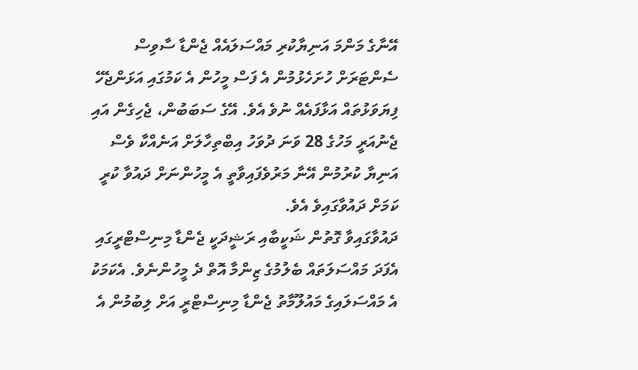އޭނާގެ މަންމަ އަނިޔާކުރި މައްސަލައެއް ޖެންޑާ ސާވިސް ސެންޓަރަށް ހުށަހެޅުމުން އެ ފަސް މީހުން އެ ކަމުގައި އަޅަންޖެހޭ ފިޔަވަޅުތައް އަޅާފައެއް ނުވެ އެވެ. އޭގެ ސަބަބުން، ޖެހިގެން އައި ޖެނުއަރީ މަހުގެ 28 ވަނަ ދުވަހު އިބްތިހާލަށް އަނެއްކާ ވެސް އަނިޔާ ކުރުމުން އޭނާ މަރުވެފައިވާތީ އެ މީހުންނަށް ދައުވާ ކުރީ ކަމަށް ދައުވާގައިވެ އެވެ.
ދައުވާގައިވާ ގޮތުން ޝަކީބާއި ރަޝީދަކީ ޖެންޑާ މިނިސްޓްރީގައި އެފަދަ މައްސަލަތައް ބެލުމުގެ ޒިންމާ އޮތް ދެ މީހުންނެވެ. އެކަމަކު އެ މައްސަލައިގެ މައުލޫމާތު ޖެންޑާ މިނިސްޓްރީ އަށް ލިބުމުން އެ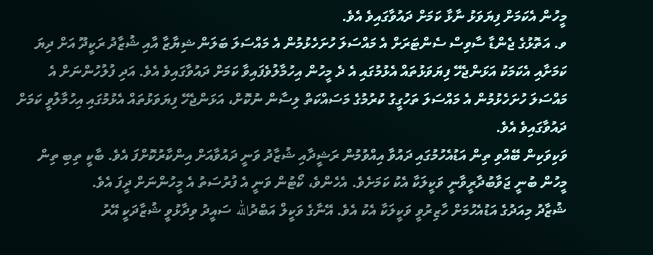މީހުން އެކަމަށް ފިޔަވަޅު ނާޅާ ކަމަށް ދައުވާގައިވެ އެވެ.
ވ. އަތޮޅުގެ ޖެންޑާ ސާވިސް ސެންޓަރަށް އެ މައްސަލަ ހުށަހެޅުމުން އެ މައްސަލަ ބަލަން ޝިޔާޒާ އާއި ޝުޒާދު ރަކީދޫ އަށް ދިޔަ ކަމަށާއި އެކަމަކު އަޅަންޖެހޭ ފިޔަވަޅުތައް އެޅުމުގައި އެ ދެ މީހުން އިހުމާލުވެފައިވާ ކަމަށް ދައުވާގައިވެ އެވެ. އަދި ފުލުހުންނަށް އެ މައްސަލަ ހުށަހެޅުމުން އެ މައްސަލަ ތަހުގީގު ކުރުމުގެ މަސައްކަތް ލިސާން ނުކޮށް، އަޅަންޖެހޭ ފިޔަވަޅުތައް އެޅުމުގައި އިހުމާލުވީ ކަމަށް ދައުވާގައިވެ އެވެ.
ވަކިވަކިން ބޭއްވި ތިން އަޑުއެހުމުގައި ދައުވާ އިއްވުމުން ރަޝީދާއި ޝުޒާދު ވަނީ ދައުވާއަށް އިންކާރުކޮށްފަ އެވެ. ބާކީ ތިބި ތިން މީހުން ބުނީ ޖަވާބުދާރީވާނީ ވަކީލަކާ އެކު ކަމަށެވެ. އެހެންވެ، ކޯޓުން ވަނީ އެ ފުރުސަތު އެ މީހުންނަށް ދީފަ އެވެ.
ޝުޒާދު މިއަދުގެ އަޑުއެހުމަށް ހާޒިރުވީ ވަކީލަކާ އެކު އެވެ. އޭނާގެ ވަކީލް އަބްދުالله ސައީދު ވިދާޅުވީ ޝުޒާދަކީ އޭރު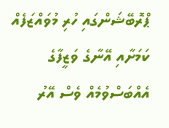ޕްރޮބޭޝަންގައި ހުރި މުވައްޒަފެއް ކަމަށާއި އޭނާގެ ވަޒީފާގެ އެއްބަސްވުމެއް ވެސް އޭރު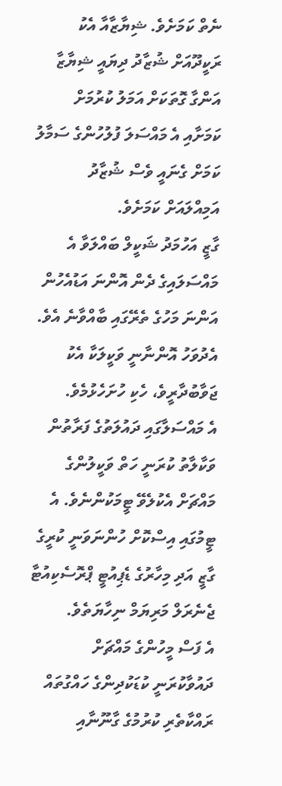ނެތް ކަމަށެވެ. ޝިޔާޒާއާ އެކު ރަކީދޫއަށް ޝުޒާދު ދިޔައީ ޝިޔާޒާ އަންގާ ގޮތަކަށް އަމަލު ކުރުމަށް ކަމަށާއި އެ މައްސަލަ ފުލުހުންގެ ސަމާލު ކަމަށް ގެނައީ ވެސް ޝުޒާދު އަމިއްލައަށް ކަމަށެވެ.
ގާޒީ އަހުމަދު ޝަކީލް ބައްލަވާ އެ މައްސަލައިގެ ދެން އޮންނަ އަޑުއެހުން އަންނަ މަހުގެ ތެރޭގައި ބާއްވާނެ އެވެ. އެދުވަހު އޮންނާނީ ވަކީލަކާ އެކު ޖަވާބުދާރީވެ، ހެކި ހުށަހެޅުމެވެ.
އެ މައްސަލާގައި ދައުލަތުގެ ފަރާތުން ވަކާލާތު ކުރަނީ ހަތް ވަކީލުންގެ މައްޗަށް އެކުލެވޭ ޓީމަކުންނެވެ. އެ ޓީމުގައި އިސްކޮށް ހުންނަވަނީ ކުރީގެ ގާޒީ އަދި މިހާރުގެ ޑެޕިއުޓީ ޕްރޮސެކިއުޓާ ޖެނެރަލް މަރިޔަމް ނިހާޔަތެވެ.
އެ ފަސް މީހުންގެ މައްޗަށް ދައުވާކުރަނީ ކުޑަކުދިންގެ ހައްގުތައް ރައްކާތެރި ކުރުމުގެ ގާނޫނާއި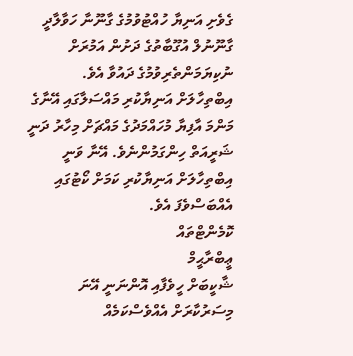ގެވެށި އަނިޔާ ހުއްޓުވުމުގެ ގާނޫނާ ހަވާލާދީ ގާނޫނުލް އުގޫބާތުގެ ދަށުން އަމުރަށް ނުކިޔަމަންތެރިވުމުގެ ދައުވާ އެވެ.
އިބްތިހާލަށް އަނިޔާކުރި މައްސަލާގައި އޭނާގެ މަންމަ އާފިޔާ މުހައްމަދުގެ މައްޗަށް މިހާރު ދަނީ ޝަރީއަތް ހިންގަމުންނެވެ. އޭނާ ވަނީ އިބްތިހާލަށް އަނިޔާކުރި ކަމަށް ކޯޓުގައި އެއްބަސްވެފަ އެވެ.
ކޮމެންޓްތައް
ޢީބްރާޙީމް
ޝާކީބަށް ހީވެފާއި އޮންނަނީ އޭނަ މިސަރުކާރަށް އެއްވެސްކަމެއް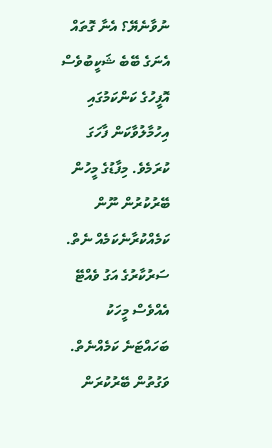ނުވާނެޔޭ؟ އެނާ ގޮތައް އެނަގެ ބޭބެ ޝަކީބުވެސް އޮފީހުގެ ކަންކަމުގައި އިހުމާލުވާކަން ފާހަގަ ކުރަމެވެ. މިފާޑުގެ މީހުން ބޭރުކުރުން ނޫން ކަމެއްކުރާނެކަމެއް ނެތް. ސަރުކާރުގެ އަގު ވެއްޓޭ އެއްވެސް މީހަކު ބަހައްޓަނެ ކަމެއްނެތް. ވަގުތުން ބޭރުކުރަން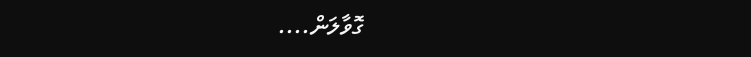ގޮވާލަން....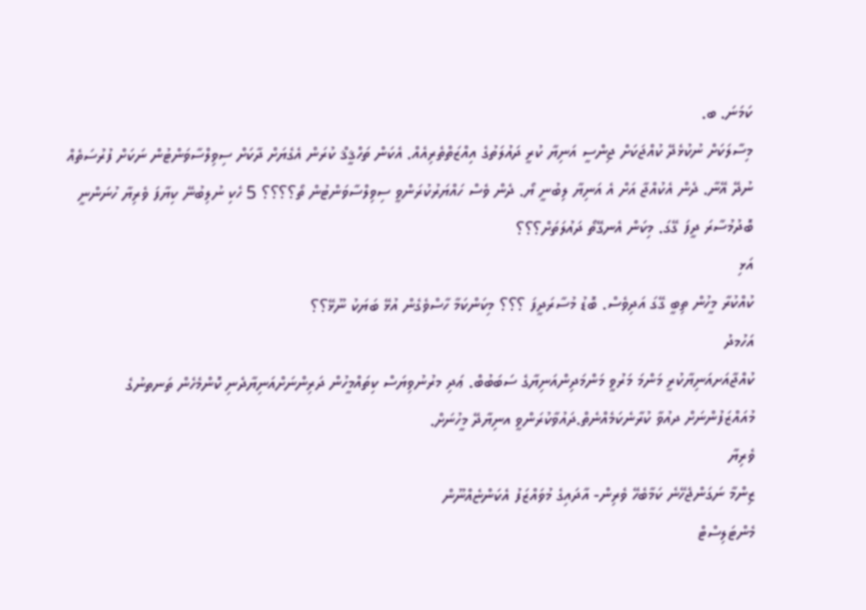ކަމަނަ. ބ.
މިސާލަކަށް ނުކުޅެދޭ ކުއްޖަކަށް ޖިންސީ އަނިޔާ ކުރީ ދައުލަތުގެ އިއްޒަތްތެރިއެއް. އެކަން ތަހްޤީޤް ކުރަން އެގެޔަށް ދާކަށް ސިވިލްސާވަންޓުން ނަކަށް ފުރުސަތެއް ނުދޭ އޭނާ. ދެން އެކުއްޖާ އަށް އެ އަނިޔާ ލިބުނީ ޔޯ. ދެން ވެސް ހައްޔަރުކުރަންވީ ސިވިލްސާވަންޓުން ތޯ؟؟؟؟ 5 ހެކި ނުލިބުނޭ ކިޔާފަ ވެރިޔާ ހުނަންނީ ބޮދުމުސާރަ ދީފަ ގޭގަ. މިކަން އެނގޭތޯ ދައުލަތަށް؟؟؟
އަޅި
ކުއްކުރާ މީހުން ތިބީ ގޭގަ އަދިވެސް. ބޮޑު މުސާރަދީފަ ؟؟؟ މިކަންކަމާ ހާސްވެގެން އުޅޭ ބަޔަކު ނޫޅޭ؟؟
އަހުމދު
ކުއްޖާއަށއަނިޔާކުރީ މަންމަ މަރުވީ މަންމަދިންއަނިޔާގެ ސަބަބުބް. ޢަދި މރުނުވިޔަސް ކިތައްމީހުން ދަރިންނަށްއަނިޔާދެނި ކޮންމެހެން ތަނތނުގެ މުއައްޒަފުންނަށް ދއުވާ ކުރާނެކަމެއްނެތް.ދައުވާކުރަންވީ އނިޔާދޭ މީހުނަށް.
ވެރިޔާ
ޒިންމާ ނަގަންޖެހޭނެ ކަމާބެހޭ ވެރިން- އާދައިގެ މުވައްޒަފު އެކަންޏެއްނޫން
މެންޓަލިސްޓް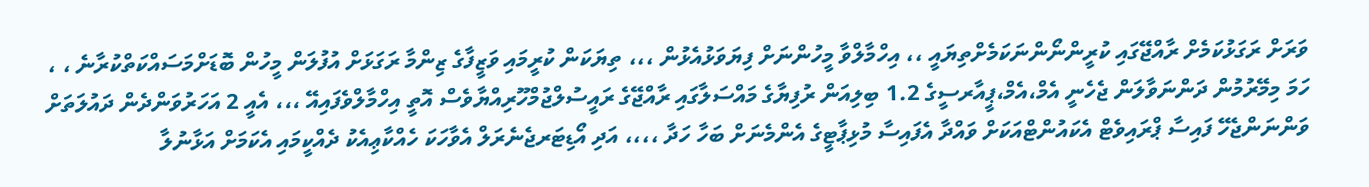ވަރަށް ރަގަޅުކަމެށް ރާއްޖޭގައި ކުރީންނޯންނަކަމެށްތިޔައީ ،، އިހްމާލްވާ މީހުންނަށް ފިޔަވަޅުއެޅުން ،،، ތިޔަކަން ކުރީމައި ވަޒީފާގެ ޒިންމާ ރަގަޅަށް އުފުލަން މީހުން ބޮޑަށްމަސައްކަތްކުރާނެ ، ، ހަމަ މިމޭރުމުން ދަންނަވާލަން ޖެހެނީ އެމް،އެމް،ޕީއާރސީގެ 1.2 ބިލިއަން ރުފިޔާގެ މައްސަލާގައި ރާއްޖޭގެ ރައީސުލްޖުމްހޫރިއްޔާވެސް އޮތީ އިހްމާލްވެފައިއޭ ،،، އެއީ 2 އަހަރުވަންދެން ދައުލަތަށް ވަންނަންޖެހޭ ފައިސާ ޕްރައިވެޓް އެކައުންޓްއަކަށް ވައްދާ އެފައިސާ މުޅިޕާޓީގެ އެންމެނަށް ބަހާ ހަދާ ،،،، އަދި އޯޑިޓަރޖެނެރަލް އެވާހަކަ ހެއްކާޢިއެކު ދެއްކީމައި އެކަމަށް އަޅާނުލާ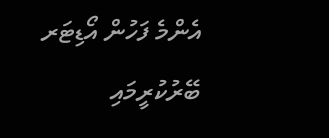އެންމެ ފަހުން އޯޑިޓަރ ބޭރުކުރީމައި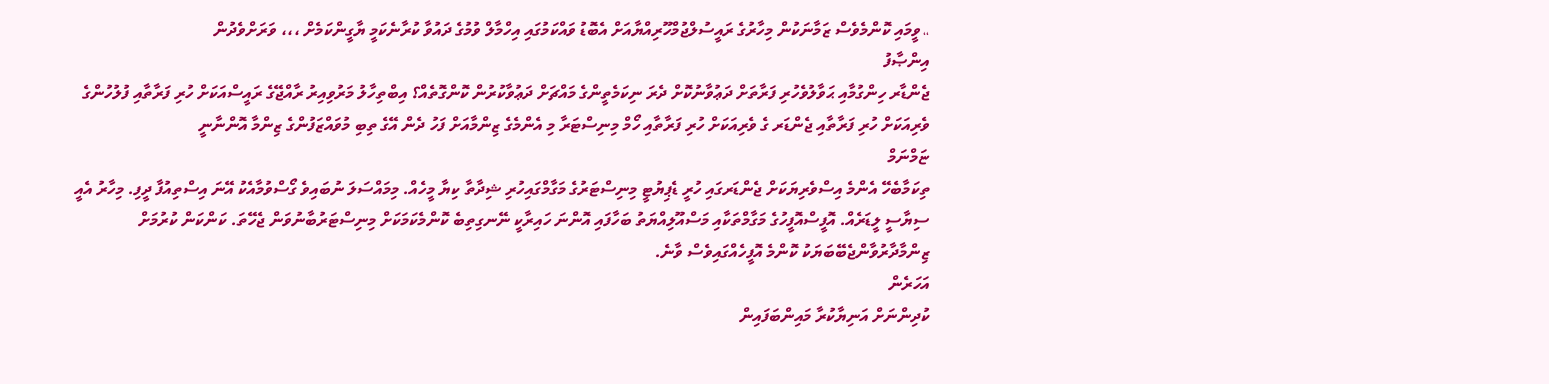،، ވީމައި ކޮންމެވެސް ޒަމާނަކުން މިހާރުގެ ރައީސުލްޖުމްހޫރިއްޔާއަށް އެބޮޑު ވައްކަމުގައި އިހްމާލް ވުމުގެ ދައުވާ ކުރާނެކަމީ ޔާގީންކަމެށް ،،، ވަރަށްވެދުން
އިންޞާފު
ޖެންޑާރ ހިންގުމާއި ޙަވާލުވެހުރި ފަރާތަށް ދަޢުވާނުކޮށް ދެރަ ނިކަމެތީންގެ މައްޗަށް ދަޢުވާކުރުން ކޮންގޮތެއް؟ އިބްތިހާލު މަރުވިއިރު ރާއްޖޭގެ ރައީސްއަކަށް ހުރި ފަރާތާއި ފުލުހުންގެ ވެރިއަކަށް ހުރި ފަރާތާއި ޖެންޑަރ ގެ ވެރިއަކަށް ހުރި ފަރާތާއި ހޯމް މިނިސްޓަރާ މި އެންމެގެ ޒިންމާއަށް ފަހު ދެން އޭގެ ތިބި މުވައްޒަފުންގެ ޒިންމާ އޮންނާނީ
ޏަމްނަމް
ތިކަމާބެހޭ އެންމެ އިސްވެރިޔަކަށް ޖެންޑަރގައި ހުރީ ޑެޕިޔުޓީ މިނިސްޓަރުގެ މަގާމްގައިހުރި ޝިދާތާ ކިޔާ މީހެއް. މިމައްސަލަ ނުބައިވެ ގޯސްވުމާއެކު އޭނަ އިސްތިއުފާ ދީފި. މިހާރު އެއީ ސިޔާސީ ލީޑަރެއް. އޮފީސްއޮފީހުގެ މަގާމްތަކާއި މަސްއޫލިއްޔަތު ބަހާފައި އޮންނަ ހައިރާކީ ނޭނގިތިބެ ކޮންމެކަމަކަށް މިނިސްޓަރުބާނުވަން ޖެހޭތަ. ކަންކަން ކުރުމަށް ޒިންމާދާރުވާންޖެބޭބަޔަކު ކޮންމެ އޮފީހެއްގައިވެސް ވާނެ.
އަހަރެން
ކުދިންނަށް އަނިޔާކުރާ މައިންބަފައިން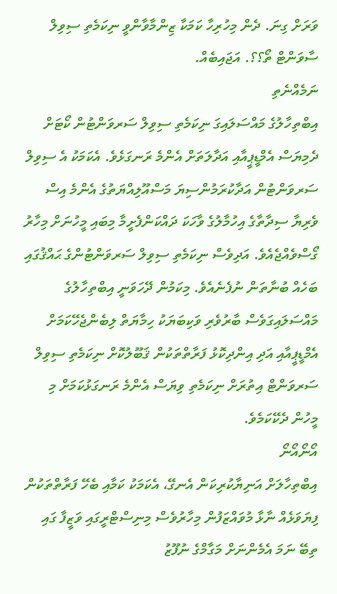ވަރަށް ގިނަ. ދެން މިހުރިހާ ކަމަކާ ޒިންމާވާންވީ ނިކަމެތި ސިވިލް ސާވަންޓް ތޯ؟؟. އަޖައިބެއް.
ނަމެއްނެތި
އިބްތިހާލުގެ މައްސަލައިގަ ނިކަމެތި ސިވިލް ސަރވަންޓުން ކޯޓަށް ދެމިޔަސް އެމްޑީޕީއާއި އަދާލަތަށް އެންމެ ރަނގަޅެވެ. އެކަމަކު އެ ސިވިލް ސަރވަންޓުން އަދާކުރަމުންސިޔަ މަސްއޫލިއްޔަތުގެ އެންމެ އިސް ވެރިޔާ ސިދާތާގެ އިހުމާލުގެ ވާހަކަ ދައްކަންފެށީމާ މިބައި މީހުނަށް މިހާރު ގޯސްވެއްޖެއެވެ. އަދިވެސް ނިކަމެތި ސިވިލް ސަރވަންޓުންގެ ޙައްޤުގައި ބަހެއް ބުނާތަން ނުފެނެއެވެ. މިކަމުން ދޭހަވަނީ އިބްތިހާލުގެ މައްސަލައިގަވެސް ބާރުވެރި ވަކިބަޔަކު ހިމާޔަތް ލިބެންޖެހޭކަމަށް އެމްޑީޕީއާއި އަދި އިންދިކޮޅު ފަރާތްތަކުން ޤަބޫލުކޮށް ނިކަމެތި ސިވިލް ސަރވަންޓް އިތުރަށް ނިކަމެތި ވިޔަސް އެންމެ ރަނގަޅުކަމަށް މި މީހުން ދެކޭކަމެވެ.
އޯނޯއޯނޯ
އިބްތިހާލަށް އަނިޔާކުރިކަން އެނގޭ، އެކަމަކު ކަމާއި ބެހޭ ފަރާތްތަކުން ފިޔަވަޅެއް ނާޅާ މުވައްޒަފުން މިހާރުވެސް މިނިސްޓްރީގައި ވަޒީފާ ގައި ތިބޭ ނަމަ އެމެންނަށް މަގާމްގެ ނުފޫޒު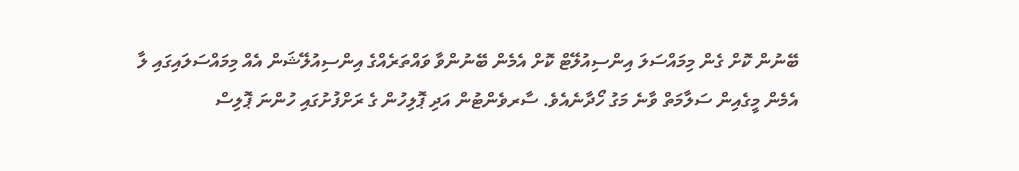ބޭނުން ކޮށް ގެން މިމައްސަލަ އިންސިއުލޭޓް ކޮށް އެމެން ބޭނުންވާ ވައްތަރެއްގެ އިންސިއުލޭޝަން އެއް މިމައްސަލައިގައި ލާ އެމެން މީގެއިން ސަލާމަތް ވާނެ މަގު ހޯދާނެއެވެ. ސާރވެންޓުން އަދި ޕޮލިހުން ގެ ރަށްފުށުގައި ހުންނަ ޕޮލިސް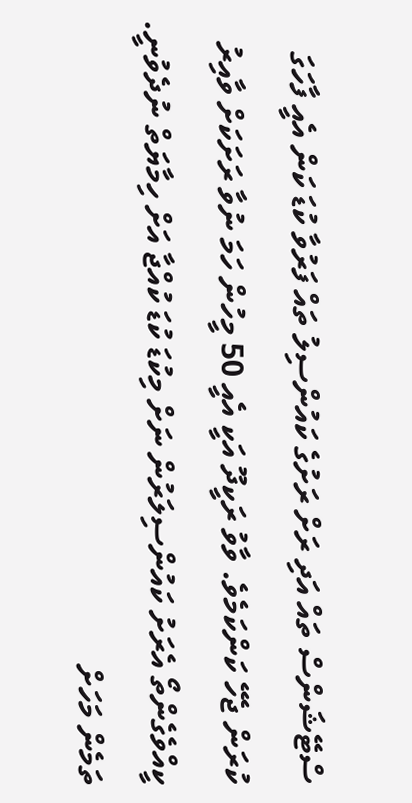ސްޓޭޝަންސް ތައް އަދި ރަށް ރަށުގެ ކައުންސިލު ތައް ފަރުވާ ކުޑަ ކަން އެއީ ފާހަގަ ކުރަން ޖެހޭ ކަންކަމެވެ. ވާވު ރަކީދޫ އަކީ އެއީ 50 މީހުން ހަމަ ނުވާ ރަށަކަށް ވާއިރު ކީއްވެގެންތޯ އެރަށު ކައުންސިލަރުން ނަށް މިކުޑަ ކުޑަ ކުއްޖާ އަށް ހިމާޔަތް ނުދެވުނީ. ތަމެން މަހަށް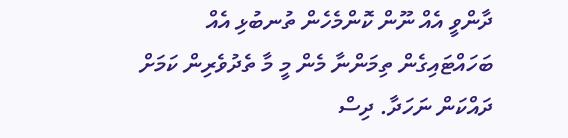ދާންވީ އެއް ނޫން ކޮންމެހެން ތުނބުޅި އެއް ބަހައްޓައިގެން ތިމަންނާ މެން މީ މާ ތެދުވެރިން ކަމަށް ދައްކަން ނަހަދާ. ދިސް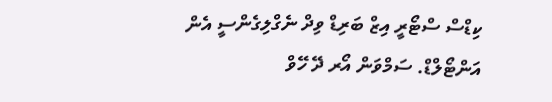ކިޑްސް ސްޓޯރީ އިޒް ބަރިޑް ވިދް ނެގްލިގެންސީ އެން އަންޓޯލްޑް. ސަމްވަން އޯރ ދޭ ހޭވް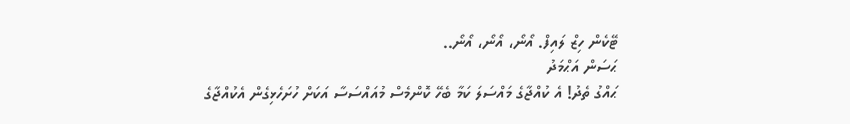ޓޭކެން ހިޒް ލައިފް. އޯނޯ، އޯނޯ، އޯނޯ..
ޙަސަން އަޙްމަދު
ޙައްގު ތެދު! އެ ކުއްޖާގެ މައްސަލަ ކަމާ ބެހޭ ކޮންމެސް މުއައްސަސާ އަކަށް ހުށަހެޅިގެން އެކުއްޖާގެ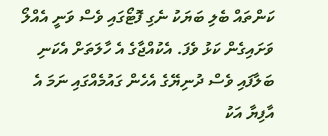ކަންތައް ބެލި ބަޔަކު ނެގި ފޮޓޯގައި ވެސް ވަނީ އެއްލޯ ވަށައިގެން ކަޅު ވެފަ. އެކުއްޖާގެ އެ ހާލަތަށް އެކަނި ބަލާފައި ވެސް ދުނިޔޭގެ އެހެން ގައުމެއްގައި ނަމަ އެ އާފިޔާ އަކު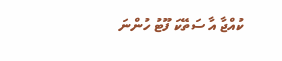ކުއްޖާ އާ ސަތޭކަ ފޫޓު ހުންނަ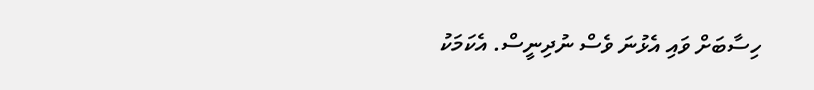ހިސާބަށް ވައި އެޅުނަ ވެސް ނުދިނީސް. އެކަމަކު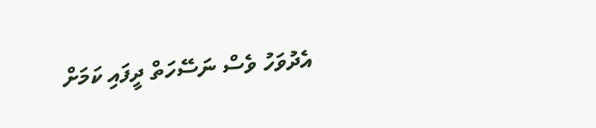އެދުވަހު ވެސް ނަސޭހަތް ދީފައި ކަމަށް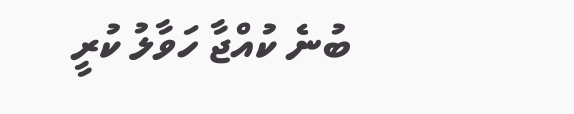ބުނެ ކުއްޖާ ހަވާލު ކުރީ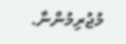މުޖުރިމުންނާ.